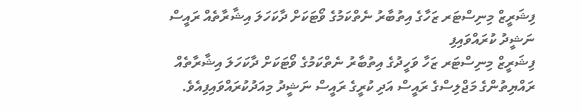ފިޝަރީޒް މިނިސްޓަރ ޒަހާގެ އިތުބާރު ނެތްކަމުގެ ވޯޓަކަށް ދާކަހަލަ އިޝާރާތެއް ރައީސް ނަޝީދު ކުރައްވައިފި
ފިޝަރީޒް މިނިސްޓަރ ޒަހާ ވަހީދުގެ އިތުބާރު ނެތްކަމުގެ ވޯޓަކަށް ދާކަހަލަ އިޝާރާތެއް ރައްޔިތުންގެ މަޖްލިސްގެ ރައީސް އަދި ކުރީގެ ރައީސް ނަޝީދު މިއަދުކުރައްވައިފިއެވެ.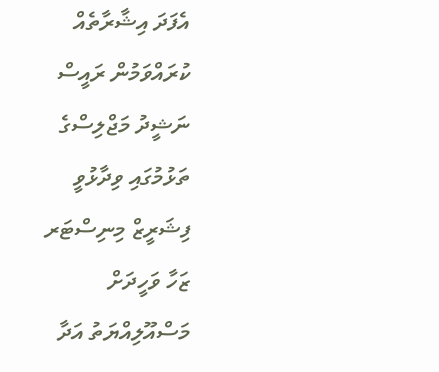އެފަދަ އިޝާރާތެއް ކުރައްވަމުން ރައީސް ނަޝީދު މަޖްލިސްގެ ތަޅުމުގައި ވިދާޅުވީ ފިޝަރީޒް މިނިސްޓަރ ޒަހާ ވަހީދަށް މަސްއޫލިއްޔަތު އަދާ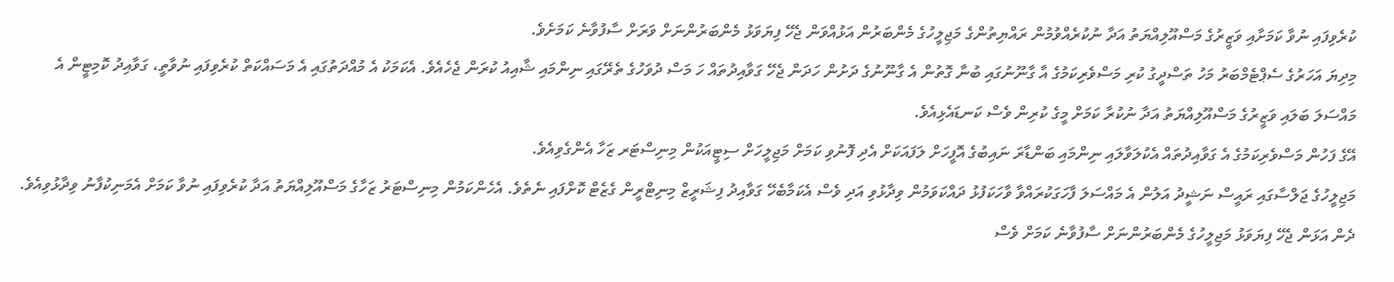ކުރެވިފައި ނުވާ ކަމަށާއި ވަޒީރުގެ މަސްއޫލިއްޔަތު އަދާ ނުކުރެއްވުމުން ރައްޔިތުންގެ މަޖިލީހުގެ މެންބަރުން އަޅުއްވަން ޖެހޭ ފިޔަވަޅު މެންބަރުންނަށް ވަރަށް ސާފުވާނެ ކަމަށެވެ.
މިދިޔަ އަހަރުގެ ސެޕްޓެމްބަރު މަހު ތަސްދީގު ކުރި މަސްވެރިކަމުގެ އާ ގާނޫނުގައި ބުނާ ގޮތުން އެ ގާނޫނުގެ ދަށުން ހަދަން ޖެހޭ ގަވާއިދުތައް ހަ މަސް ދުވަހުގެ ތެރޭގައި ނިންމައި ޝާއިއު ކުރަން ޖެހެއެވެ. އެކަމަކު އެ މުއްދަތުގައި އެ މަސައްކަތް ކުރެވިފައި ނުވާތީ، ގަވާއިދު ކޮމިޓީން އެ މައްސަލަ ބަލައި ވަޒީރުގެ މަސްއޫލިއްޔަތު އަދާ ނުކުރާ ކަމަށް މީގެ ކުރިން ވެސް ކަނޑައެޅިއެވެ.
އޭގެ ފަހުން މަސްވެރިކަމުގެ އެ ގަވާއިދުތައް އެކުލަވާލައި ނިންމައި ބަންޑާރަ ނައިބުގެ އޮފީހަށް ލަފައަކަށް އެދި ފޮނުވި ކަމަށް މަޖިލީހަށް ސިޓީއަކުން މިނިސްޓަރ ޒަހާ އެންގެވިއެވެ.
މަޖިލީހުގެ ޖަލްސާގައި ރައީސް ނަޝީދު އަލުން އެ މައްސަލަ ފާހަގަކުރައްވާ ވާހަކަފުޅު ދައްކަވަމުން ވިދާޅުވި އަދި ވެސް އެކަމާބެހޭ ގަވާއިދު ފިޝަރީޒް މިނިޓްރީން ގެޒެޓް ކޮށްފައި ނެތެވެ. އެހެންކަމުން މިނިސްޓަރު ޒަހާގެ މަސްއޫލިއްޔަތު އަދާ ކުރެވިފައި ނުވާ ކަމަށް އެމަނިކުފާނު ވިދާޅުވިއެވެ. ދެން އަޅަން ޖެހޭ ފިޔަވަޅު މަޖިލީހުގެ މެންބަރުންނަށް ސާފުވާނެ ކަމަށް ވެސް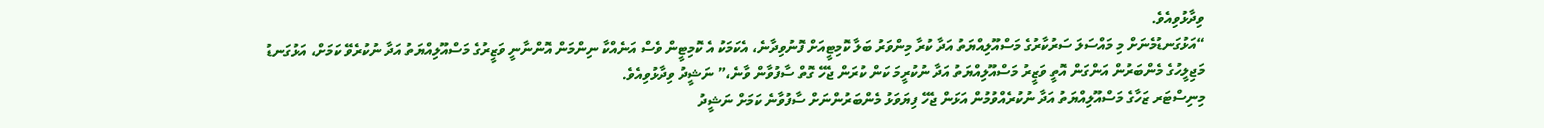ވިދާޅުވިއެވެ.
“އަޅުގަނޑުމެނަށް މި މައްސަލަ ސަރުކާރުގެ މަސްއޫލިއްޔަތު އަދާ ކުރާ މިންވަރު ބަލާ ކޮމިޓީއަށް ފޮނުވިދާނެ، އެކަމަކު އެ ކޮމިޓީން ވެސް އަނެއްކާ ނިންމަން އޮންނާނީ ވަޒީރުގެ މަސްއޫލިއްޔަތު އަދާ ނުކުރެވޭ ކަމަށް، އަޅުގަނޑު މަޖިލީހުގެ މެންބަރުން އަންގަން އޮތީ ވަޒީރު މަސްއޫލިއްޔަތު އަދާ ނުކުރީމަ ކަން ކުރަން ޖެހޭ ގޮތް ސާފުވާން ވާނެ،” ނަޝީދު ވިދާޅުވިއެވެ.
މިނިސްޓަރ ޒަހާގެ މަސްއޫލިއްޔަތު އަދާ ނުކުރެއްވުމުން އަޅަން ޖެހޭ ފިޔަވަޅު މެންބަރުންނަށް ސާފުވާނެ ކަމަށް ނަޝީދު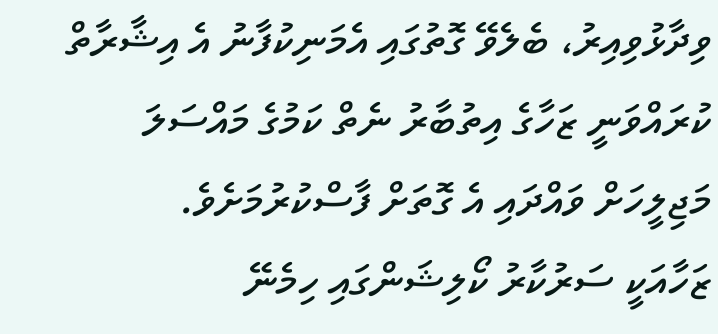ވިދާޅުވިއިރު، ބެލެވޭ ގޮތުގައި އެމަނިކުފާނު އެ އިޝާރާތް ކުރައްވަނީ ޒަހާގެ އިތުބާރު ނެތް ކަމުގެ މައްސަލަ މަޖިލީހަށް ވައްދައި އެ ގޮތަށް ފާސްކުރުމަށެވެ.
ޒަހާއަކީ ސަރުކާރު ކޯލިޝަންގައި ހިމެނޭ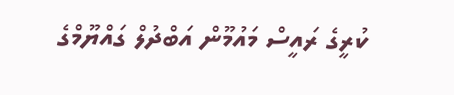ކުރީގެ ރައީސް މައުމޫން އަބްދުލް ގައްޔޫމްގެ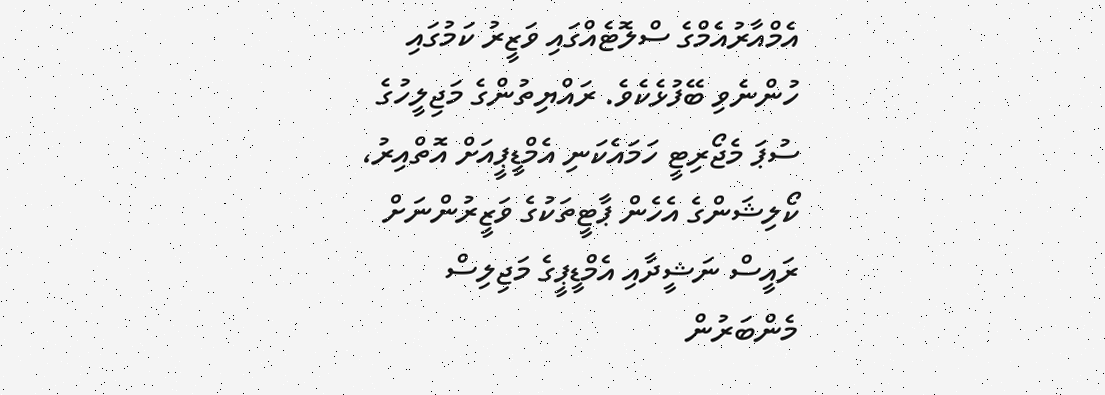އެމްއާރުއެމްގެ ސްލޮޓެއްގައި ވަޒީރު ކަމުގައި ހުންނެވި ބޭފުޅެކެވެ. ރައްޔިތުންގެ މަޖިލީހުގެ ސުޕަ މެޖޯރިޓީ ހަމައެކަނި އެމްޑީޕީއަށް އޮތްއިރު، ކޯލިޝަންގެ އެހެން ޕާޓީތަކުގެ ވަޒީރުންނަށް ރައީސް ނަޝީދާއި އެމްޑީޕީގެ މަޖިލިސް މެންބަރުން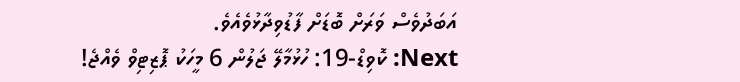އަބަދުވެސް ވަރަށް ބޮޑަށް ފާޑުވިދާޅުވެއެވެ.
Next: ކޮވިޑް-19: ހުޅުމާލޭ ޖަލުން 6 މީހަކު ޕޮޒިޓިވް ވެއްޖެ!